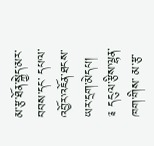མ་རྩ་ཐོན་སྐྱེད་མར་བབས་དང་ དཔལ་འབྱོར་འཇོན་ཐངས་ ཡར་དྲག་མེདཔ།
༉ དངུལ་རྩིས་ལྷན་ཁག་གིས་ མ་རྩ་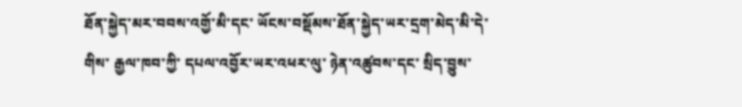ཐོན་སྐྱེད་མར་བབས་འགྱོ་མི་དང་ ཡོངས་བསྡོམས་ཐོན་སྐྱེད་ཡར་དྲག་མེད་མི་དེ་གིས་ རྒྱལ་ཁབ་ཀྱི་ དཔལ་འབྱོར་ཡར་འཕར་ལུ་ ཉེན་འཚུབས་དང་ སྲིད་བྱུས་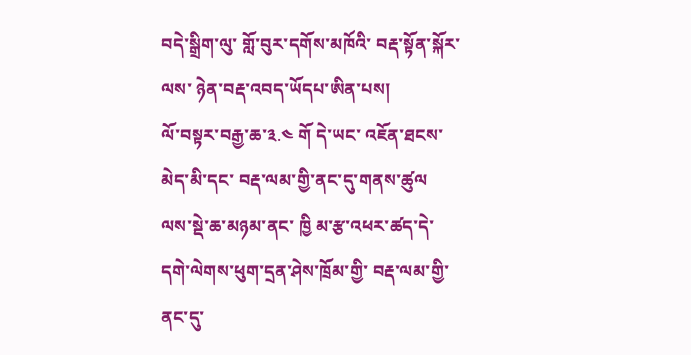བདེ་སྒྲིག་ལུ་ གློ་བུར་དགོས་མཁོའི་ བརྡ་སྟོན་སྐོར་ལས་ ཉེན་བརྡ་འབད་ཡོདཔ་ཨིན་པས།
ལོ་བསྟར་བརྒྱ་ཆ་༣.༤ གོ དེ་ཡང་ འཇོན་ཐངས་མེད་མི་དང་ བརྡ་ལམ་གྱི་ནང་དུ་གནས་ཚུལ
ལས་སྡེ་ཆ་མཉམ་ནང་ ཁྱི མ་རྩ་འཕར་ཚད་དེ་ དགེ་ལེགས་ཕུག་དྲན་ཤེས་ཁྲོམ་གྱི་ བརྡ་ལམ་གྱི་ནང་དུ་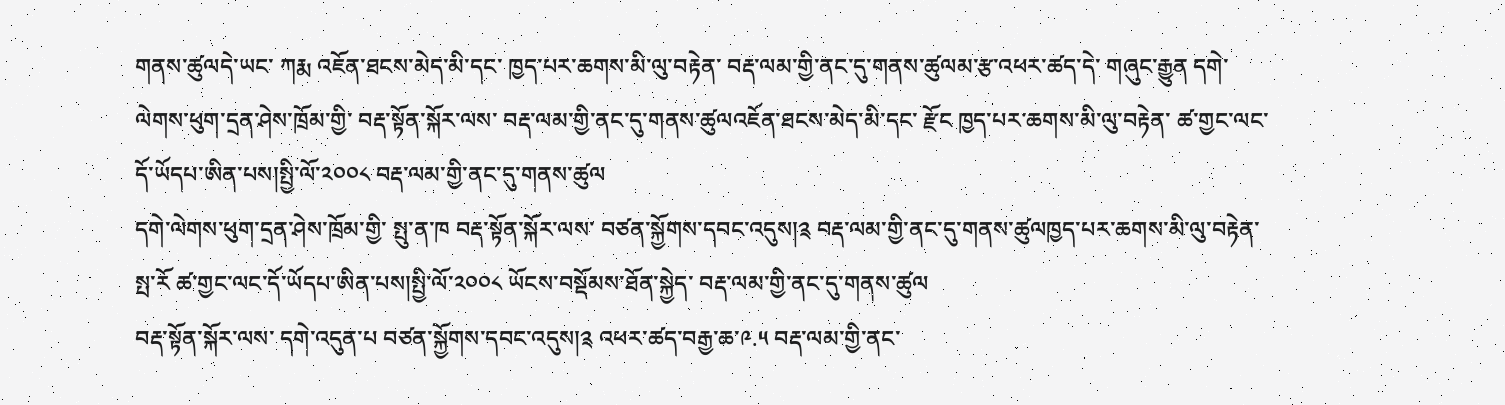གནས་ཚུལདེ་ཡང་ ཀརྨ འཇོན་ཐངས་མེད་མི་དང་ ཁྱད་པར་ཆགས་མི་ལུ་བརྟེན་ བརྡ་ལམ་གྱི་ནང་དུ་གནས་ཚུལམ་རྩ་འཕར་ཚད་དེ་ གཞུང་རྒྱུན དགེ་ལེགས་ཕུག་དྲན་ཤེས་ཁྲོམ་གྱི་ བརྡ་སྟོན་སྐོར་ལས་ བརྡ་ལམ་གྱི་ནང་དུ་གནས་ཚུལའཇོན་ཐངས་མེད་མི་དང་ རྫོང ཁྱད་པར་ཆགས་མི་ལུ་བརྟེན་ ཚ་གྱང་ལང་དོ་ཡོདཔ་ཨིན་པས།སྤྱི་ལོ་༢༠༠༨ བརྡ་ལམ་གྱི་ནང་དུ་གནས་ཚུལ
དགེ་ལེགས་ཕུག་དྲན་ཤེས་ཁྲོམ་གྱི་ སྤུ་ན་ཁ བརྡ་སྟོན་སྐོར་ལས་ བཙན་སྐྱོགས་དབང་འདུས།༉ བརྡ་ལམ་གྱི་ནང་དུ་གནས་ཚུལཁྱད་པར་ཆགས་མི་ལུ་བརྟེན་ སྤ་རོ ཚ་གྱང་ལང་དོ་ཡོདཔ་ཨིན་པས།སྤྱི་ལོ་༢༠༠༨ ཡོངས་བསྡོམས་ཐོན་སྐྱེད་ བརྡ་ལམ་གྱི་ནང་དུ་གནས་ཚུལ
བརྡ་སྟོན་སྐོར་ལས་ དགེ་འདུན་པ བཙན་སྐྱོགས་དབང་འདུས།༉ འཕར་ཚད་བརྒྱ་ཆ་༩.༥ བརྡ་ལམ་གྱི་ནང་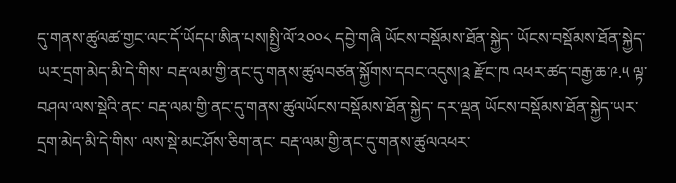དུ་གནས་ཚུལཚ་གྱང་ལང་དོ་ཡོདཔ་ཨིན་པས།སྤྱི་ལོ་༢༠༠༨ དབྱེ་གཞི ཡོངས་བསྡོམས་ཐོན་སྐྱེད་ ཡོངས་བསྡོམས་ཐོན་སྐྱེད་ཡར་དྲག་མེད་མི་དེ་གིས་ བརྡ་ལམ་གྱི་ནང་དུ་གནས་ཚུལབཙན་སྐྱོགས་དབང་འདུས།༉ རྫོང་ཁ འཕར་ཚད་བརྒྱ་ཆ་༩.༥ ལྟ་བཤལ་ལས་སྡེའི་ནང་ བརྡ་ལམ་གྱི་ནང་དུ་གནས་ཚུལཡོངས་བསྡོམས་ཐོན་སྐྱེད་ དར་ལྡན ཡོངས་བསྡོམས་ཐོན་སྐྱེད་ཡར་དྲག་མེད་མི་དེ་གིས་ ལས་སྡེ་མང་ཤོས་ཅིག་ནང་ བརྡ་ལམ་གྱི་ནང་དུ་གནས་ཚུལའཕར་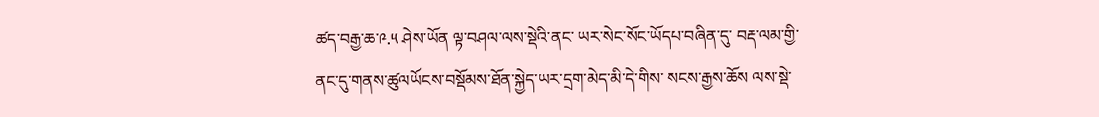ཚད་བརྒྱ་ཆ་༩.༥ ཤེས་ཡོན ལྟ་བཤལ་ལས་སྡེའི་ནང་ ཡར་སེང་སོང་ཡོདཔ་བཞིན་དུ་ བརྡ་ལམ་གྱི་ནང་དུ་གནས་ཚུལཡོངས་བསྡོམས་ཐོན་སྐྱེད་ཡར་དྲག་མེད་མི་དེ་གིས་ སངས་རྒྱས་ཆོས ལས་སྡེ་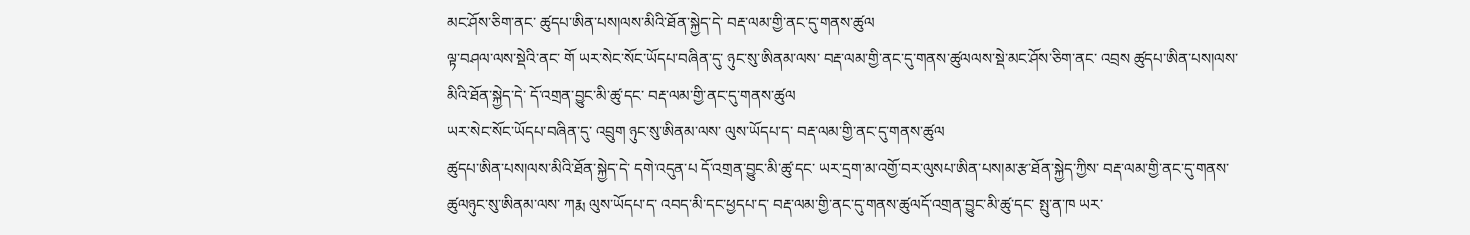མང་ཤོས་ཅིག་ནང་ ཚུདཔ་ཨིན་པས།ལས་མིའི་ཐོན་སྐྱེད་དེ་ བརྡ་ལམ་གྱི་ནང་དུ་གནས་ཚུལ
ལྟ་བཤལ་ལས་སྡེའི་ནང་ གོ ཡར་སེང་སོང་ཡོདཔ་བཞིན་དུ་ ཉུང་སུ་ཨིནམ་ལས་ བརྡ་ལམ་གྱི་ནང་དུ་གནས་ཚུལལས་སྡེ་མང་ཤོས་ཅིག་ནང་ འབྲས ཚུདཔ་ཨིན་པས།ལས་མིའི་ཐོན་སྐྱེད་དེ་ དོ་འགྲན་བྱུང་མི་ཚུ་དང་ བརྡ་ལམ་གྱི་ནང་དུ་གནས་ཚུལ
ཡར་སེང་སོང་ཡོདཔ་བཞིན་དུ་ འབྲུག ཉུང་སུ་ཨིནམ་ལས་ ལུས་ཡོདཔ་ད་ བརྡ་ལམ་གྱི་ནང་དུ་གནས་ཚུལ
ཚུདཔ་ཨིན་པས།ལས་མིའི་ཐོན་སྐྱེད་དེ་ དགེ་འདུན་པ དོ་འགྲན་བྱུང་མི་ཚུ་དང་ ཡར་དྲག་མ་འགྱོ་བར་ལུསཔ་ཨིན་པས།མ་རྩ་ཐོན་སྐྱེད་ཀྱིས་ བརྡ་ལམ་གྱི་ནང་དུ་གནས་ཚུལཉུང་སུ་ཨིནམ་ལས་ ཀརྨ ལུས་ཡོདཔ་ད་ འབད་མི་དང་ཕྱདཔ་ད་ བརྡ་ལམ་གྱི་ནང་དུ་གནས་ཚུལདོ་འགྲན་བྱུང་མི་ཚུ་དང་ སྤུ་ན་ཁ ཡར་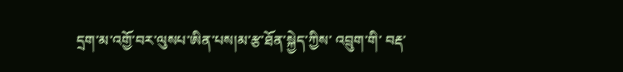དྲག་མ་འགྱོ་བར་ལུསཔ་ཨིན་པས།མ་རྩ་ཐོན་སྐྱེད་ཀྱིས་ འབྲུག་གི་ བརྡ་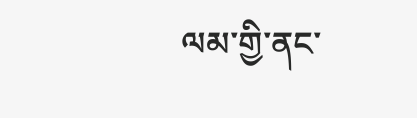ལམ་གྱི་ནང་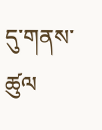དུ་གནས་ཚུལ